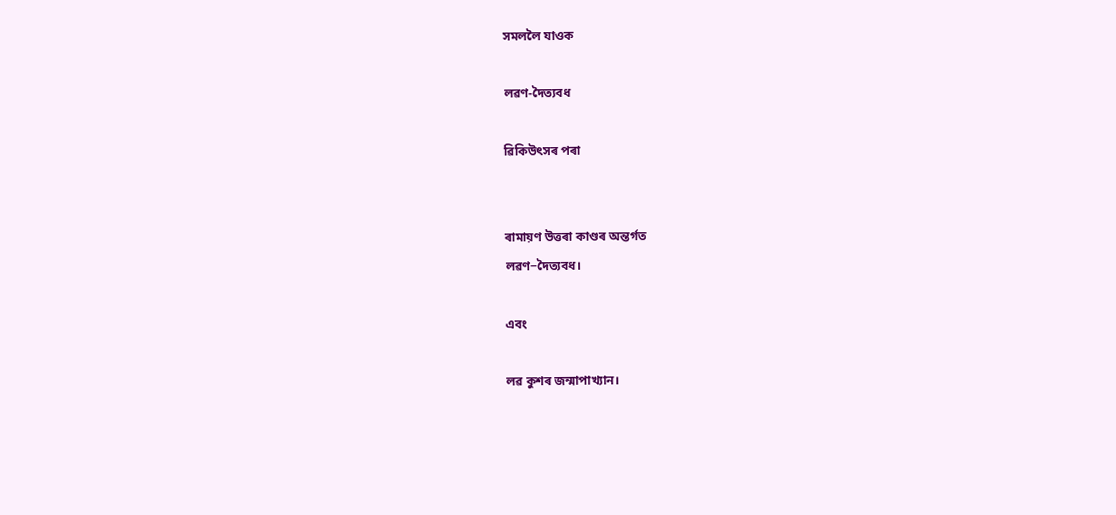সমললৈ যাওক

লৱণ-দৈত্যবধ

ৱিকিউৎসৰ পৰা


ৰামায়ণ উত্তৰা কাণ্ডৰ অন্তৰ্গত
লৱণ−দৈত্যবধ।

এবং

লৱ কুশৰ জন্মাপাখ্যান।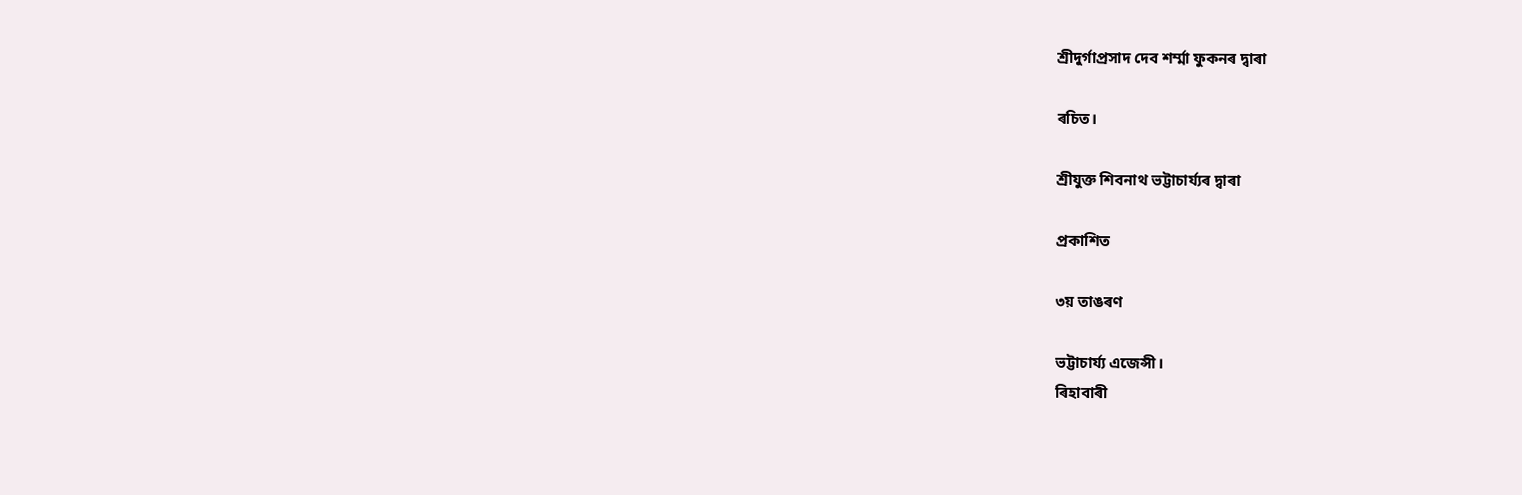শ্ৰীদুৰ্গাপ্ৰসাদ দেব শৰ্ম্মা ফুকনৰ দ্বাৰা

ৰচিত।

শ্ৰীযুক্ত শিবনাথ ভট্টাচাৰ্য্যৰ দ্বাৰা

প্ৰকাশিত

৩য় তাঙৰণ

ভট্টাচাৰ্য্য এজেন্সী।
ৰিহাবাৰী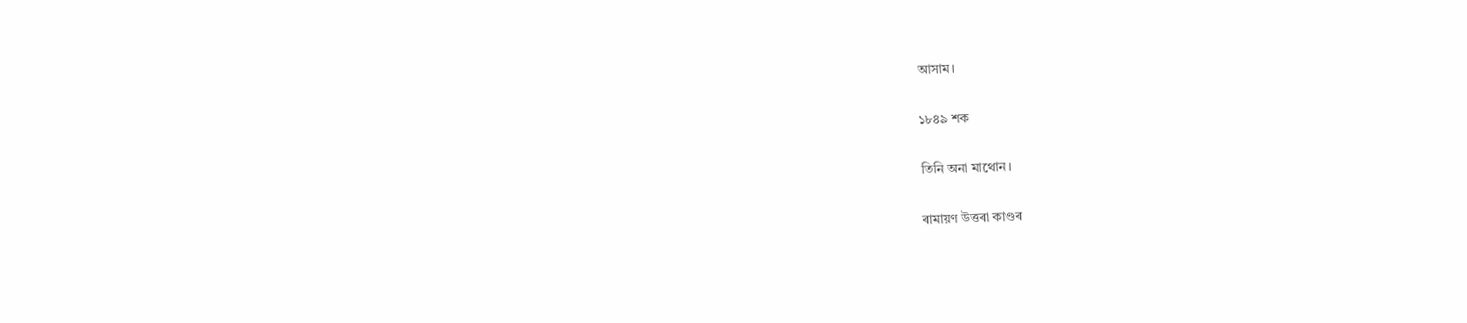আসাম।

১৮৪৯ শক

তিনি অনা মাথোন।

ৰামায়ণ উত্তৰা কাণ্ডৰ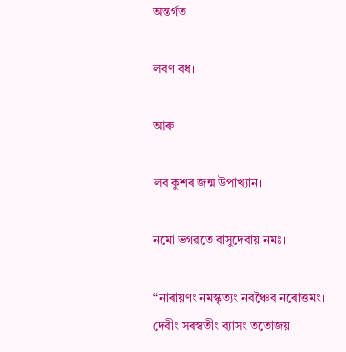অন্তৰ্গত

লবণ বধ।

আৰু

লব কুশৰ জন্ম উপাখ্যান।

নমো ভগৱতে বাসুদেবায় নমঃ।

“নাৰায়ণং নমস্কৃত্যং নবঞ্চৈব নৰোত্তমং।
দেবীং সৰস্বতীং ব্যাসং ততোজয়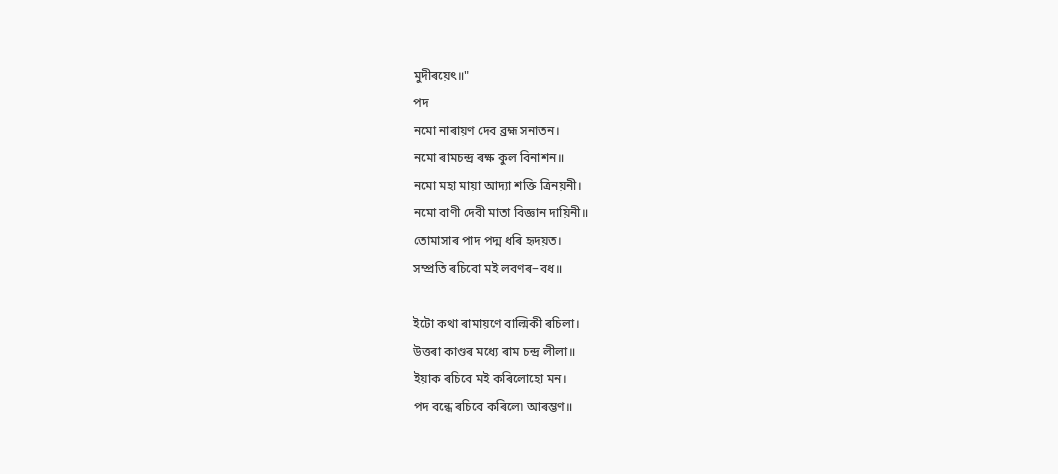মুদীৰয়েৎ॥"
পদ
নমো নাৰায়ণ দেব ব্ৰহ্ম সনাতন।
নমো ৰামচন্দ্ৰ ৰক্ষ কুল বিনাশন॥
নমো মহা মায়া আদ্যা শক্তি ত্ৰিনয়নী।
নমো বাণী দেবী মাতা বিজ্ঞান দায়িনী॥
তোমাসাৰ পাদ পদ্ম ধৰি হৃদয়ত।
সম্প্ৰতি ৰচিবো মই লবণৰ−বধ॥

ইটো কথা ৰামায়ণে বাল্মিকী ৰচিলা।
উত্তৰা কাণ্ডৰ মধ্যে ৰাম চন্দ্ৰ লীলা॥
ইয়াক ৰচিবে মই কৰিলোহো মন।
পদ বন্ধে ৰচিবে কৰিলে৷ আৰম্ভণ॥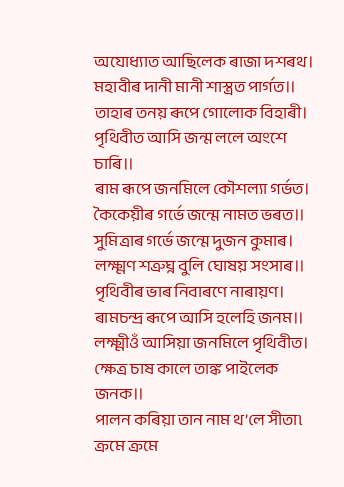অযোধ্যাত আছিলেক ৰাজা দশৰথ।
মহাবীৰ দানী মানী শাস্ত্ৰত পাৰ্গত॥
তাহাৰ তনয় ৰূপে গোলোক বিহাৰী।
পৃথিবীত আসি জন্ম ললে অংশে চাৰি॥
ৰাম ৰূপে জনমিলে কৌশল্যা গৰ্ভত।
কৈকেয়ীৰ গৰ্ভে জন্মে নামত ভৰত॥
সুমিত্ৰাৰ গৰ্ভে জন্মে দুজন কুমাৰ।
লক্ষ্মণ শত্ৰুঘ্ন বুলি ঘোষয় সংসাৰ॥
পৃথিবীৰ ভাৰ নিবাৰণে নাৰায়ণ।
ৰামচন্দ্ৰ ৰূপে আসি হলেহি জনম॥
লক্ষ্মীওঁ আসিয়া জনমিলে পৃথিবীত।
ক্ষেত্ৰ চাষ কালে তাঙ্ক পাইলেক জনক॥
পালন কৰিয়া তান নাম থ’লে সীতা৷
ক্ৰমে ক্ৰমে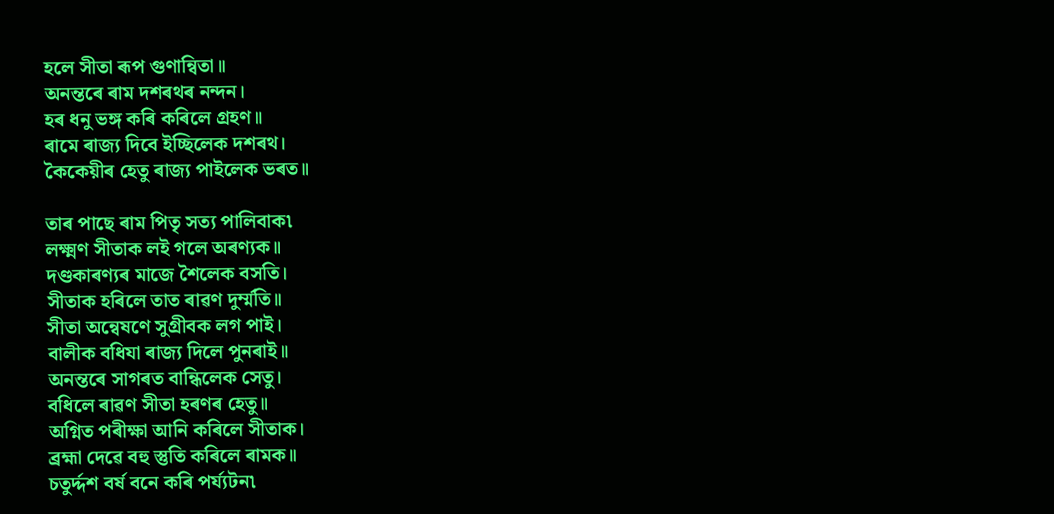হলে সীতা ৰূপ গুণান্বিতা॥
অনন্তৰে ৰাম দশৰথৰ নন্দন।
হৰ ধনু ভঙ্গ কৰি কৰিলে গ্ৰহণ॥
ৰামে ৰাজ্য দিবে ইচ্ছিলেক দশৰথ।
কৈকেয়ীৰ হেতু ৰাজ্য পাইলেক ভৰত॥

তাৰ পাছে ৰাম পিতৃ সত্য পালিবাক৷
লক্ষ্মণ সীতাক লই গলে অৰণ্যক॥
দণ্ডকাৰণ্যৰ মাজে শৈলেক বসতি।
সীতাক হৰিলে তাত ৰাৱণ দুৰ্ম্মতি॥
সীতা অন্বেষণে সুগ্ৰীবক লগ পাই।
বালীক বধিযা ৰাজ্য দিলে পুনৰাই॥
অনন্তৰে সাগৰত বান্ধিলেক সেতু।
বধিলে ৰাৱণ সীতা হৰণৰ হেতু॥
অগ্নিত পৰীক্ষা আনি কৰিলে সীতাক।
ব্ৰহ্মা দেৱে বহু স্তুতি কৰিলে ৰামক॥
চতুৰ্দ্দশ বৰ্ষ বনে কৰি পৰ্য্যটন৷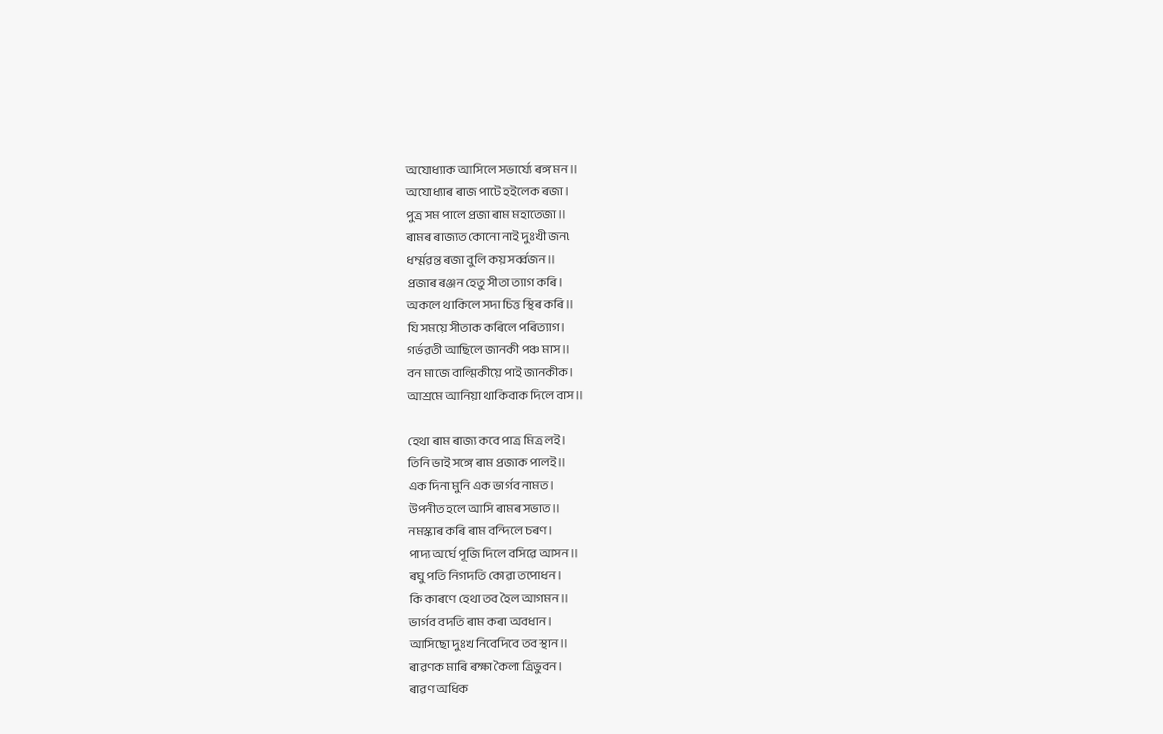অযোধ্যাক আসিলে সভাৰ্য্যে ৰঙ্গ মন॥
অযোধ্যাৰ ৰাজ পাটে হইলেক ৰজা।
পুত্ৰ সম পালে প্ৰজা ৰাম মহাতেজা॥
ৰামৰ ৰাজ্যত কোনো নাই দুঃখী জন৷
ধৰ্ম্মৱন্ত ৰজা বুলি কয় সৰ্ব্বজন॥
প্ৰজাৰ ৰঞ্জন হেতু সীতা ত্যাগ কৰি।
অকলে থাকিলে সদা চিত্ত স্থিৰ কৰি॥
যি সময়ে সীতাক কৰিলে পৰিত্যাগ।
গৰ্ভৱতী আছিলে জানকী পঞ্চ মাস॥
বন মাজে বাল্মিকীয়ে পাই জানকীক।
আশ্ৰমে আনিয়া থাকিবাক দিলে বাস॥

হেথা ৰাম ৰাজ্য কবে পাত্ৰ মিত্ৰ লই।
তিনি ভাই সঙ্গে ৰাম প্ৰজাক পালই॥
এক দিনা মুনি এক ভাৰ্গব নামত।
উপনীত হলে আসি ৰামৰ সভাত॥
নমস্কাৰ কৰি ৰাম বন্দিলে চৰণ।
পাদ্য অৰ্ঘে পূজি দিলে বসিৱে আসন॥
ৰঘু পতি নিগদতি কোৱা তপোধন।
কি কাৰণে হেথা তব হৈল আগমন॥
ভাৰ্গব বদতি ৰাম কৰা অবধান।
আসিছো দুঃখ নিবেদিবে তব স্থান॥
ৰাৱণক মাৰি ৰক্ষা কৈলা ত্ৰিভুবন।
ৰাৱণ অধিক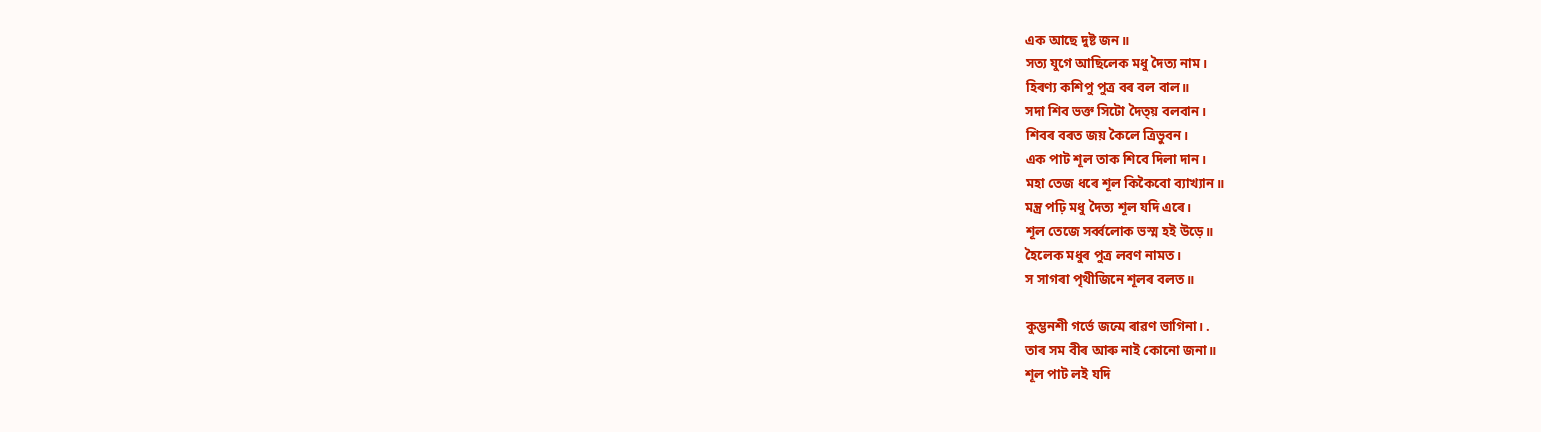এক আছে দুষ্ট জন॥
সত্য যুগে আছিলেক মধু দৈত্য নাম।
হিৰণ্য কশিপু পুত্ৰ বৰ বল বাল॥
সদা শিব ভক্ত সিটো দৈত্য় বলবান।
শিবৰ বৰত জয় কৈলে ত্ৰিভুবন।
এক পাট শূল তাক শিবে দিলা দান।
মহা তেজ ধৰে শূল কিকৈবো ব্যাখ্যান॥
মন্ত্ৰ পঢ়ি মধু দৈত্য শূল যদি এৰে।
শূল তেজে সৰ্ব্বলোক ভস্ম হই উড়ে॥
হৈলেক মধুৰ পুত্ৰ লবণ নামত।
স সাগৰা পৃথীজিনে শূলৰ বলত॥

কুম্ভনশী গৰ্ভে জন্মে ৰাৱণ ভাগিনা। .
তাৰ সম বীৰ আৰু নাই কোনো জনা॥
শূল পাট লই যদি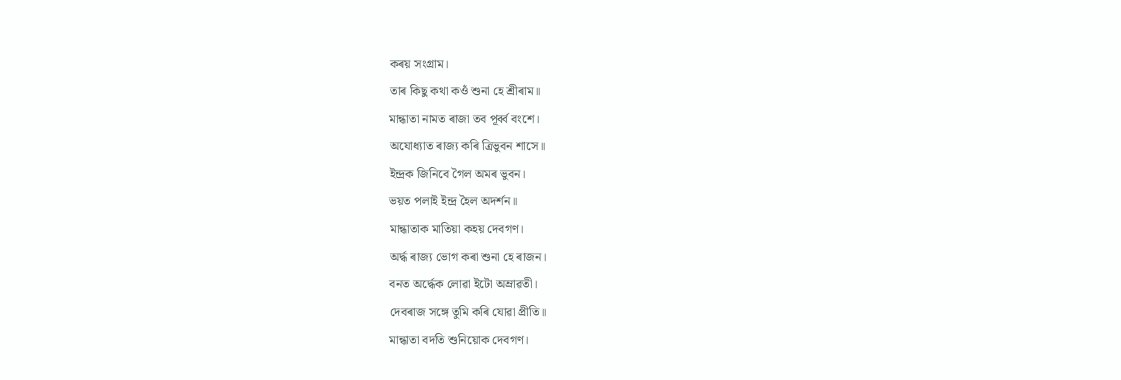কৰয় সংগ্ৰাম।
তাৰ কিছু কথা কওঁ শুনা হে শ্ৰীৰাম॥
মান্ধাতা নামত ৰাজা তব পূৰ্ব্ব বংশে।
অযোধ্যাত ৰাজ্য কৰি ত্ৰিভুবন শাসে॥
ইন্দ্ৰক জিনিবে গৈল অমৰ ভুবন।
ভয়ত পলাই ইন্দ্ৰ হৈল অদৰ্শন॥
মান্ধাতাক মাতিয়া কহয় দেবগণ।
অৰ্দ্ধ ৰাজ্য ভোগ কৰা শুনা হে ৰাজন।
বনত অৰ্দ্ধেক লোৱা ইটো অম্ৰাৱতী।
দেবৰাজ সঙ্গে তুমি কৰি যোৱা প্ৰীতি॥
মান্ধাতা বদতি শুনিয়োক দেবগণ।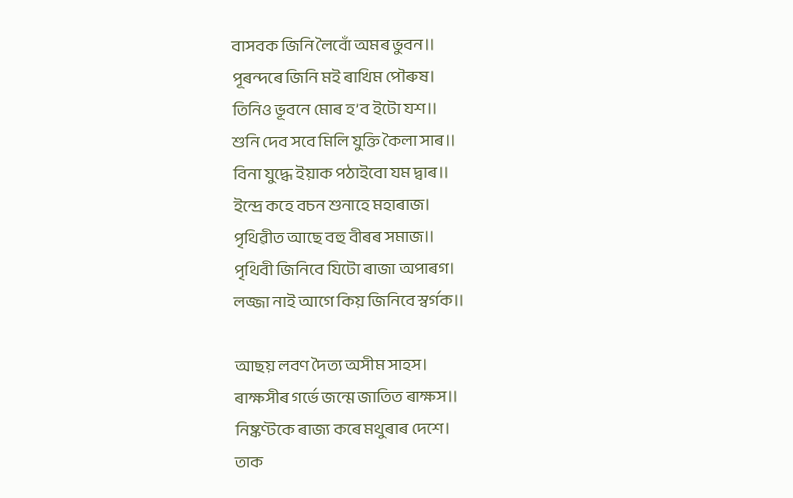বাসবক জিনি লৈবোঁ অমৰ ভুবন॥
পূৰন্দৰে জিনি মই ৰাখিম পৌৰুষ।
তিনিও ভূবনে মোৰ হ’ব ইটো যশ॥
শুনি দেব সবে মিলি যুক্তি কৈলা সাৰ॥
বিনা যুদ্ধে ইয়াক পঠাইবো যম দ্বাৰ॥
ইন্দ্ৰে কহে বচন শুনাহে মহাৰাজ।
পৃথিৱীত আছে বহু বীৰৰ সমাজ॥
পৃথিবী জিনিবে যিটো ৰাজা অপাৰগ।
লজ্জা নাই আগে কিয় জিনিবে স্বৰ্গক॥

আছয় লবণ দৈত্য অসীম সাহস।
ৰাক্ষসীৰ গৰ্ভে জন্মে জাতিত ৰাক্ষস॥
নিষ্কণ্টকে ৰাজ্য কৰে মথুৰাৰ দেশে।
তাক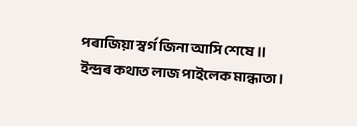পৰাজিয়া স্বৰ্গ জিনা আসি শেষে॥
ইন্দ্ৰৰ কথাত লাজ পাইলেক মান্ধাতা।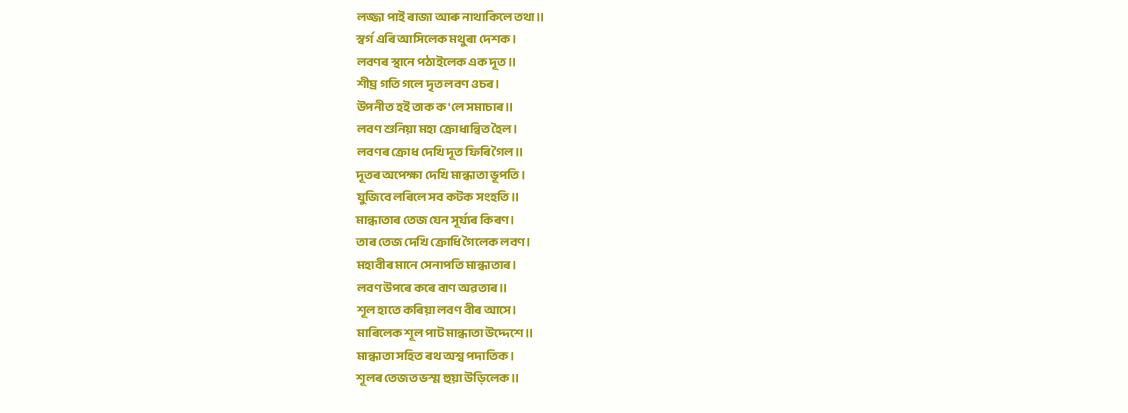লজ্জা পাই ৰাজা আৰু নাথাকিলে তথা॥
স্বৰ্গ এৰি আসিলেক মথুৰা দেশক।
লবণৰ স্থানে পঠাইলেক এক দূত॥
শীঘ্ৰ গতি গলে দৃত লবণ ওচৰ।
উপনীত হই তাক ক'লে সমাচাৰ॥
লবণ শুনিয়া মহা ক্ৰোধান্বিত হৈল।
লবণৰ ক্ৰোধ দেখি দূত ফিৰি গৈল॥
দূতৰ অপেক্ষা দেখি মান্ধাতা ভূপতি।
যুজিবে লৰিলে সব কটক সংহতি॥
মান্ধাতাৰ তেজ যেন সূৰ্য্যৰ কিৰণ।
তাৰ তেজ দেখি ক্ৰোধি গৈলেক লবণ।
মহাবীৰ মানে সেনাপতি মান্ধাতাৰ।
লবণ উপৰে কৰে বাণ অৱতাৰ॥
শূল হাতে কৰিয়া লবণ বীৰ আসে।
মাৰিলেক শূল পাট মান্ধাতা উদ্দেশে॥
মান্ধাতা সহিত ৰথ অশ্ব পদাতিক।
শূলৰ তেজত ভস্ম হুয়া উড়িলেক॥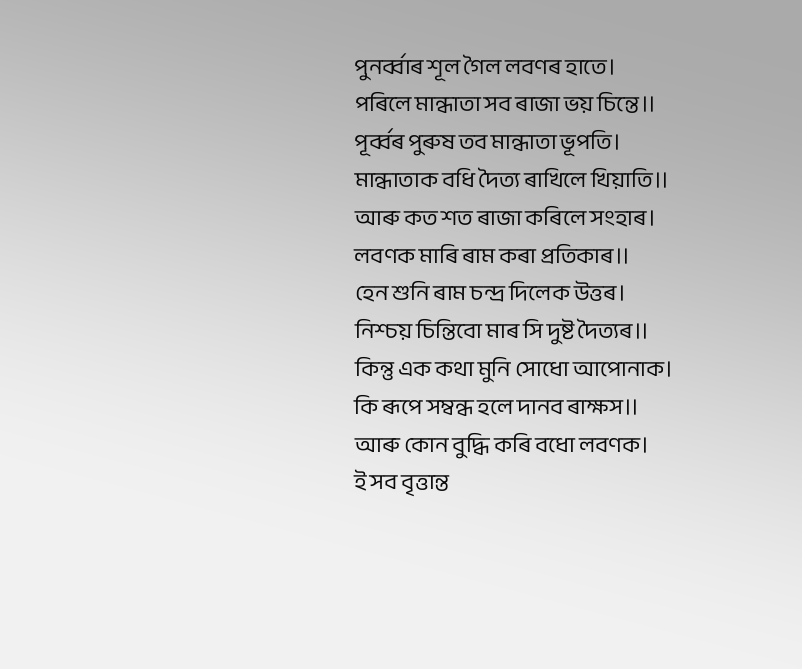পুনৰ্ব্বাৰ শূল গৈল লবণৰ হাতে।
পৰিলে মান্ধাতা সব ৰাজা ভয় চিন্তে॥
পূৰ্ব্বৰ পুৰুষ তব মান্ধাতা ভূপতি।
মান্ধাতাক বধি দৈত্য ৰাখিলে খিয়াতি॥
আৰু কত শত ৰাজা কৰিলে সংহাৰ।
লবণক মাৰি ৰাম কৰা প্ৰতিকাৰ॥
হেন শুনি ৰাম চন্দ্ৰ দিলেক উত্তৰ।
নিশ্চয় চিন্তিবো মাৰ সি দুষ্ট দৈত্যৰ॥
কিন্তু এক কথা মুনি সোধো আপোনাক।
কি ৰূপে সম্বন্ধ হলে দানব ৰাক্ষস॥
আৰু কোন বুদ্ধি কৰি বধো লবণক।
ই সব বৃত্তান্ত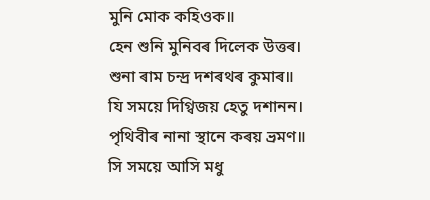মুনি মোক কহিওক॥
হেন শুনি মুনিবৰ দিলেক উত্তৰ।
শুনা ৰাম চন্দ্ৰ দশৰথৰ কুমাৰ॥
যি সময়ে দিগ্বিজয় হেতু দশানন।
পৃথিবীৰ নানা স্থানে কৰয় ভ্ৰমণ॥
সি সময়ে আসি মধু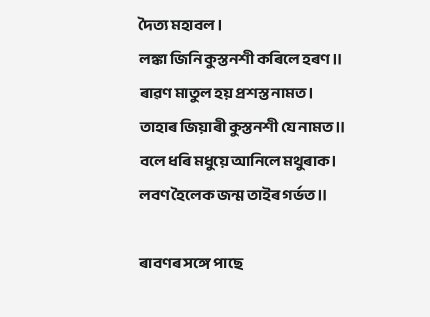দৈত্য মহাবল।
লঙ্কা জিনি কুস্তনশী কৰিলে হৰণ॥
ৰাৱণ মাতুল হয় প্ৰশস্ত নামত।
তাহাৰ জিয়াৰী কুস্তনশী যে নামত॥
বলে ধৰি মধুয়ে আনিলে মথুৰাক।
লবণ হৈলেক জন্ম তাইৰ গৰ্ভত॥

ৰাবণৰ সঙ্গে পাছে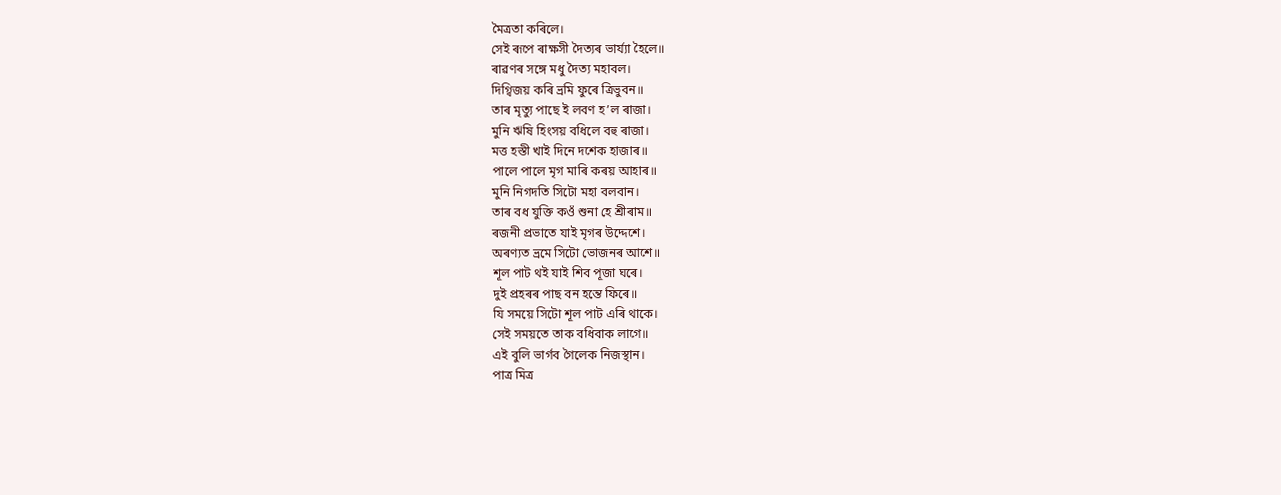মৈত্ৰতা কৰিলে।
সেই ৰূপে ৰাক্ষসী দৈত্যৰ ভাৰ্য্যা হৈলে॥
ৰাৱণৰ সঙ্গে মধু দৈত্য মহাবল।
দিগ্বিজয় কৰি ভ্ৰমি ফুৰে ত্ৰিভুবন॥
তাৰ মৃত্যু পাছে ই লবণ হ’ল ৰাজা।
মুনি ঋষি হিংসয় বধিলে বহু ৰাজা।
মত্ত হস্তী খাই দিনে দশেক হাজাৰ॥
পালে পালে মৃগ মাৰি কৰয় আহাৰ॥
মুনি নিগদতি সিটো মহা বলবান।
তাৰ বধ যুক্তি কওঁ শুনা হে শ্ৰীৰাম॥
ৰজনী প্ৰভাতে যাই মৃগৰ উদ্দেশে।
অৰণ্যত ভ্ৰমে সিটো ভোজনৰ আশে॥
শূল পাট থই যাই শিব পূজা ঘৰে।
দুই প্ৰহৰৰ পাছ বন হন্তে ফিৰে॥
যি সময়ে সিটো শূল পাট এৰি থাকে।
সেই সময়তে তাক বধিবাক লাগে॥
এই বুলি ভাৰ্গব গৈলেক নিজস্থান।
পাত্ৰ মিত্ৰ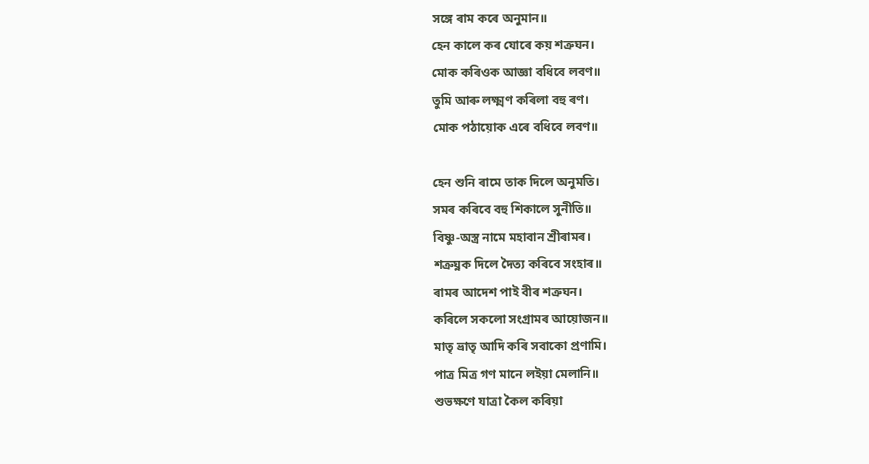সঙ্গে ৰাম কৰে অনুমান॥
হেন কালে কৰ যোৰে কয় শত্ৰুঘন।
মোক কৰিওক আজ্ঞা বধিবে লবণ॥
তুমি আৰু লক্ষ্মণ কৰিলা বহু ৰণ।
মোক পঠায়োক এৰে বধিবে লবণ॥

হেন শুনি ৰামে তাক দিলে অনুমতি।
সমৰ কৰিবে বহু শিকালে সুনীতি॥
বিষ্ণু-অস্ত্ৰ নামে মহাবান শ্ৰীৰামৰ।
শত্ৰুঘ্নক দিলে দৈত্য কৰিবে সংহাৰ॥
ৰামৰ আদেশ পাই বীৰ শত্ৰুঘন।
কৰিলে সকলো সংগ্ৰামৰ আয়োজন॥
মাতৃ ভ্ৰাতৃ আদি কৰি সবাকো প্ৰণামি।
পাত্ৰ মিত্ৰ গণ মানে লইয়া মেলানি॥
শুভক্ষণে যাত্ৰা কৈল কৰিয়া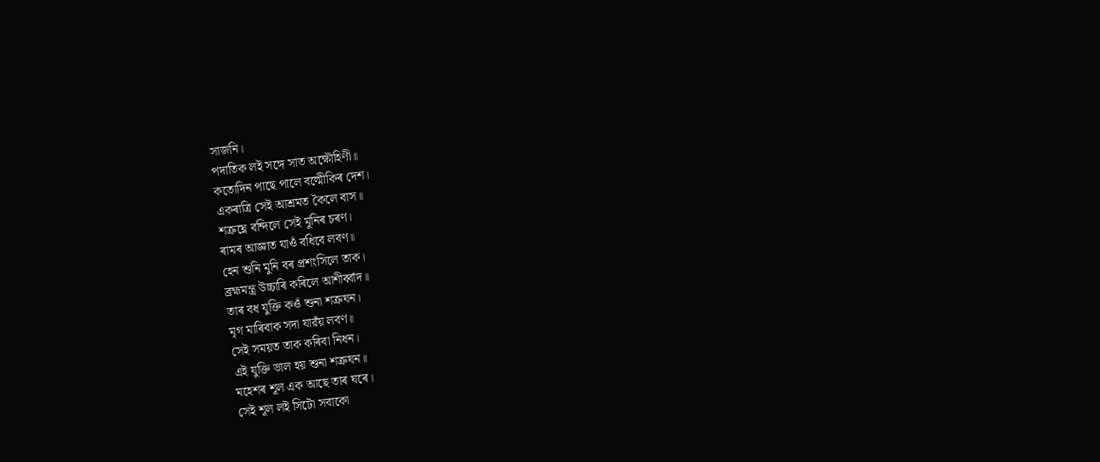সাজনি।
পদাতিক লই সঙ্গে সাত অক্ষৌহিণী॥
কতোদিন পাছে পালে বল্মেীকিৰ দেশ।
একৰাত্ৰি সেই আশ্ৰমত কৈলে বাস॥
শত্ৰুঘ্নে বন্দিলে সেই মুনিৰ চৰণ।
ৰামৰ আজ্ঞাত যাওঁ বধিবে লবণ॥
হেন শুনি মুনি বৰ প্ৰশংসিলে তাক।
ব্ৰহ্মমন্ত্ৰ উচ্চাৰি কৰিলে আশীৰ্ব্বাদ॥
তাৰ বধ যুক্তি কওঁ শুনা শত্ৰুঘন।
মৃগ মাৰিবাক সদা যাৱঁয় লবণ॥
সেই সময়ত তাক কৰিবা নিধন।
এই যুক্তি ভাল হয় শুনা শত্ৰুঘন॥
মহেশৰ শূল এক আছে তাৰ ঘৰে।
সেই শূল লই সিটো সবাকো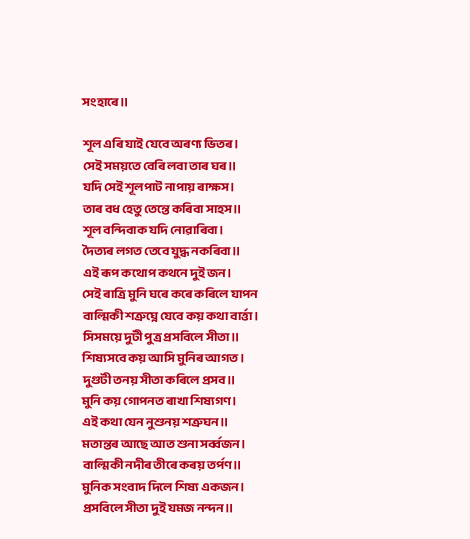সংহাৰে॥

শূল এৰি যাই যেবে অৰণ্য ভিতৰ।
সেই সময়তে বেৰি লবা তাৰ ঘৰ॥
যদি সেই শূলপাট নাপায় ৰাক্ষস।
তাৰ বধ হেতু তেন্তে কৰিবা সাহস॥
শূল বন্দিবাক যদি নোৱাৰিবা।
দৈত্যৰ লগত তেবে যুদ্ধ নকৰিবা॥
এই ৰূপ কথোপ কথনে দুই জন।
সেই ৰাত্ৰি মুনি ঘৰে কৰে কৰিলে যাপন
বাল্মিকী শত্ৰুঘ্নে যেবে কয় কথা বাৰ্ত্তা।
সিসময়ে দুটী পুত্ৰ প্ৰসবিলে সীতা॥
শিষ্যসবে কয় আসি মুনিৰ আগত।
দুগুটী তনয় সীতা কৰিলে প্ৰসব॥
মুনি কয় গোপনত ৰাখা শিষ্যগণ।
এই কথা যেন নুশুনয় শত্ৰুঘন॥
মতান্তৰ আছে আত শুনা সৰ্ব্বজন।
বাল্মিকী নদীৰ তীৰে কৰয় তৰ্পণ॥
মুনিক সংবাদ দিলে শিষ্য একজন।
প্ৰসবিলে সীতা দুই যমজ নন্দন॥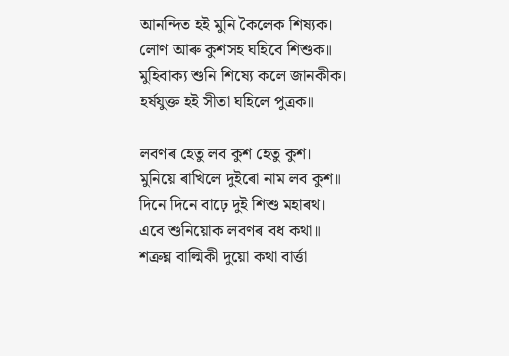আনন্দিত হই মুনি কৈলেক শিষ্যক।
লোণ আৰু কুশসহ ঘহিবে শিশুক॥
মুহিবাক্য শুনি শিষ্যে কলে জানকীক।
হৰ্ষযুক্ত হই সীতা ঘহিলে পুত্ৰক॥

লবণৰ হেতু লব কুশ হেতু কুশ।
মুনিয়ে ৰাখিলে দুইৰো নাম লব কুশ॥
দিনে দিনে বাঢ়ে দুই শিশু মহাৰথ।
এবে শুনিয়োক লবণৰ বধ কথা॥
শত্ৰুঘ্ন বাল্মিকী দুয়ো কথা বাৰ্ত্তা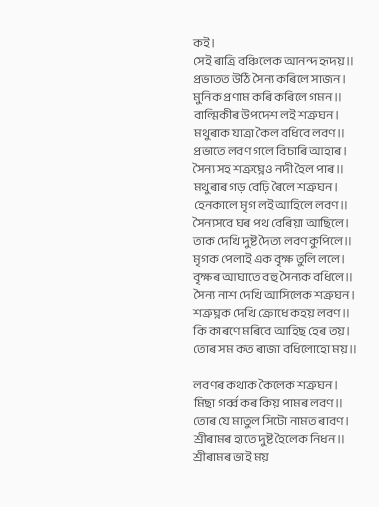কই।
সেই ৰাত্ৰি বঞ্চিলেক আনন্দ হৃদয়॥
প্ৰভাতত উঠি সৈন্য কৰিলে সাজন।
মুনিক প্ৰণাম কৰি কৰিলে গমন॥
বাল্মিকীৰ উপদেশ লই শত্ৰুঘন।
মথুৰাক যাত্ৰা কৈল বধিবে লবণ॥
প্ৰভাতে লবণ গলে বিচাৰি আহাৰ।
সৈন্য সহ শত্ৰুঘ্নেও নদী হৈল পাৰ॥
মথুৰাৰ গড় বেঢ়ি ৰৈলে শত্ৰুঘন।
হেনকালে মৃগ লই আহিলে লবণ॥
সৈন্যসবে ঘৰ পথ বেৰিয়া আছিলে।
তাক দেখি দুষ্ট দৈত্য লবণ কুপিলে॥
মৃগক পেলাই এক বৃক্ষ তুলি ললে।
বৃক্ষৰ আঘাতে বহু সৈন্যক বধিলে॥
সৈন্য নাশ দেখি আসিলেক শত্ৰুঘন।
শত্ৰুঘ্নক দেখি ক্ৰোধে কহয় লবণ॥
কি কাৰণে মৰিবে আহিছ হেৰ তয়।
তোৰ সম কত ৰাজা বধিলোহো ময়॥

লবণৰ কথাক কৈলেক শত্ৰুঘন।
মিছা গৰ্ব্ব কৰ কিয় পামৰ লবণ॥
তোৰ যে মাতুল সিটো নামত ৰাবণ।
শ্ৰীৰামৰ হাতে দুষ্ট হৈলেক নিধন॥
শ্ৰীৰামৰ ভাই ময়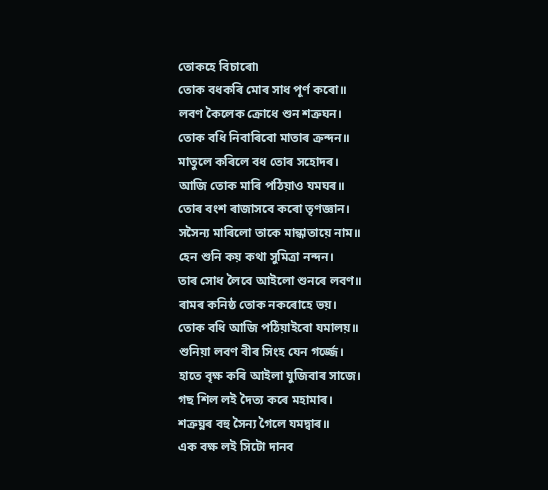তোকহে বিচাৰো৷
তোক বধকৰি মোৰ সাধ পূৰ্ণ কৰো॥
লবণ কৈলেক ক্ৰোধে শুন শত্ৰুঘন।
তোক বধি নিবাৰিবো মাতাৰ ক্ৰন্দন॥
মাতুলে কৰিলে বধ তোৰ সহোদৰ।
আজি তোক মাৰি পঠিয়াও যমঘৰ॥
তোৰ বংশ ৰাজাসবে কৰো তৃণজ্ঞান।
সসৈন্য মাৰিলো তাকে মান্ধাতায়ে নাম॥
হেন শুনি কয় কথা সুমিত্ৰা নন্দন।
তাৰ সোধ লৈবে আইলো শুনৰে লবণ॥
ৰামৰ কনিষ্ঠ তোক নকৰোহে ভয়।
তোক বধি আজি পঠিয়াইবো যমালয়॥
শুনিয়া লবণ বীৰ সিংহ যেন গৰ্জ্জে।
হাতে বৃক্ষ কৰি আইলা যুজিবাৰ সাজে।
গছ শিল লই দৈত্য কৰে মহামাৰ।
শত্ৰুঘ্নৰ বহু সৈন্য গৈলে যমদ্বাৰ॥
এক বক্ষ লই সিটো দানব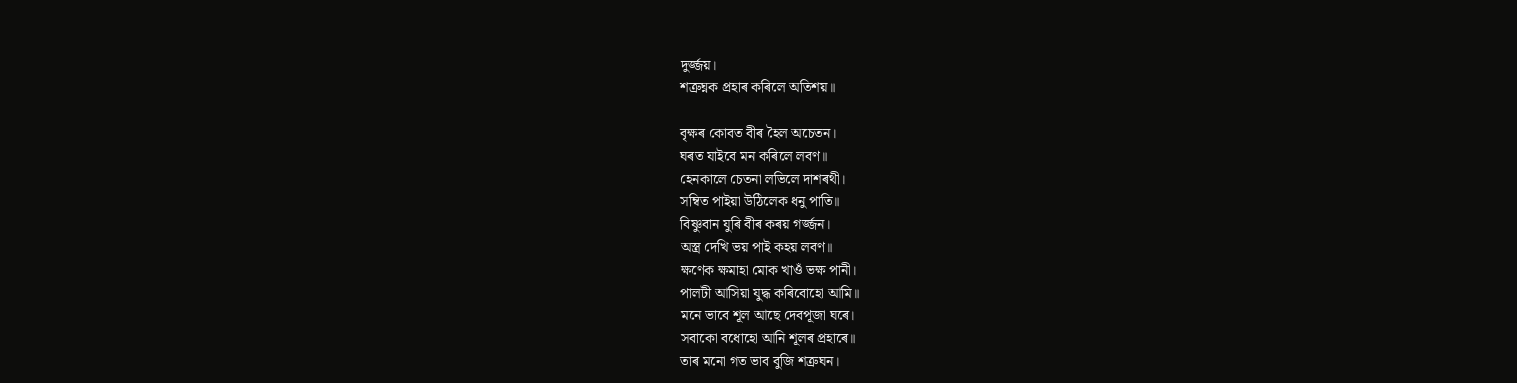দুৰ্জ্জয়।
শত্ৰুঘ্নক প্ৰহাৰ কৰিলে অতিশয়॥

বৃক্ষৰ কোবত বীৰ হৈল অচেতন।
ঘৰত যাইবে মন কৰিলে লবণ॥
হেনকালে চেতনা লভিলে দাশৰথী।
সম্বিত পাইয়া উঠিলেক ধনু পাতি॥
বিষ্ণুবান যুৰি বীৰ কৰয় গৰ্জ্জন।
অস্ত্ৰ দেখি ভয় পাই কহয় লবণ॥
ক্ষণেক ক্ষমাহা মোক খাওঁ ভক্ষ পানী।
পালটী আসিয়া যুদ্ধ কৰিবোহো আমি॥
মনে ভাবে শূল আছে দেবপূজা ঘৰে।
সবাকো বধোহো আনি শূলৰ প্ৰহাৰে॥
তাৰ মনো গত ভাব বুজি শত্ৰুঘন।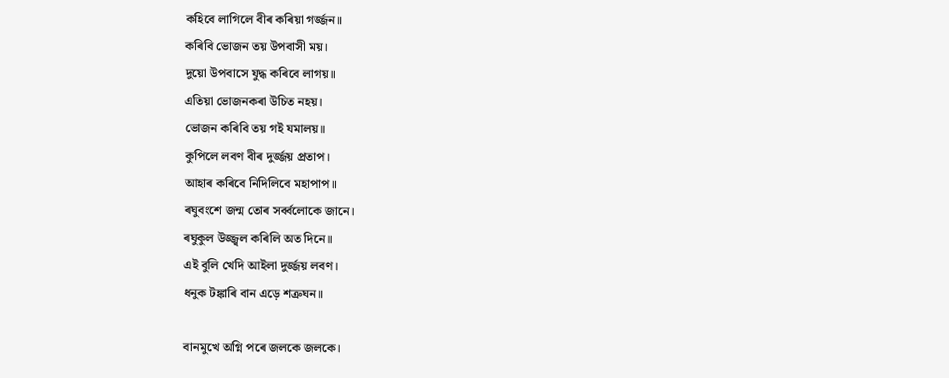কহিবে লাগিলে বীৰ কৰিয়া গৰ্জ্জন॥
কৰিবি ভোজন তয় উপবাসী ময়।
দুয়ো উপবাসে যুদ্ধ কৰিবে লাগয়॥
এতিয়া ভোজনকৰা উচিত নহয়।
ভোজন কৰিবি তয় গই যমালয়॥
কুপিলে লবণ বীৰ দুৰ্জ্জয় প্ৰতাপ।
আহাৰ কৰিবে নিদিলিবে মহাপাপ॥
ৰঘুবংশে জন্ম তোৰ সৰ্ব্বলোকে জানে।
ৰঘুকুল উজ্জ্বল কৰিলি অত দিনে॥
এই বুলি খেদি আইলা দুৰ্জ্জয় লবণ।
ধনুক টঙ্কাৰি বান এড়ে শত্ৰুঘন॥

বানমুখে অগ্নি পৰে জলকে জলকে।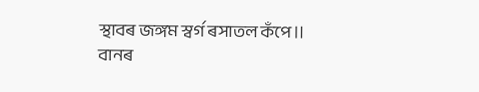স্থাবৰ জঙ্গম স্বৰ্গ ৰসাতল কঁপে॥
বানৰ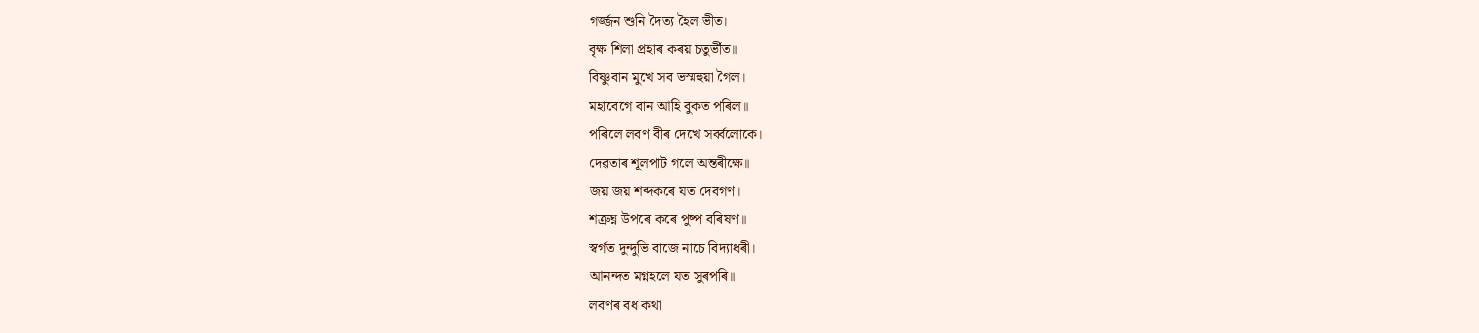গৰ্জ্জন শুনি দৈত্য হৈল ভীত।
বৃক্ষ শিলা প্ৰহাৰ কৰয় চতুৰ্ভীত॥
বিষ্ণুবান মুখে সব ভস্মহুয়া গৈল।
মহাবেগে বান আহি বুকত পৰিল॥
পৰিলে লবণ বীৰ দেখে সৰ্ব্বলোকে।
দেৱতাৰ শূলপাট গলে অন্তৰীক্ষে॥
জয় জয় শব্দকৰে যত দেবগণ।
শত্ৰুঘ্ন উপৰে কৰে পুষ্প বৰিষণ॥
স্বৰ্গত দুন্দুভি বাজে নাচে বিদ্যাধৰী।
আনন্দত মগ্নহলে যত সুৰপৰি॥
লবণৰ বধ কথা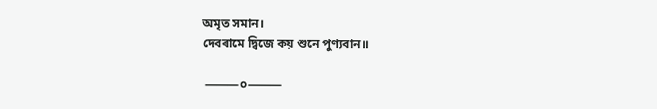অমৃত সমান।
দেবৰামে দ্বিজে কয় শুনে পুণ্যবান॥

 ⸻০⸻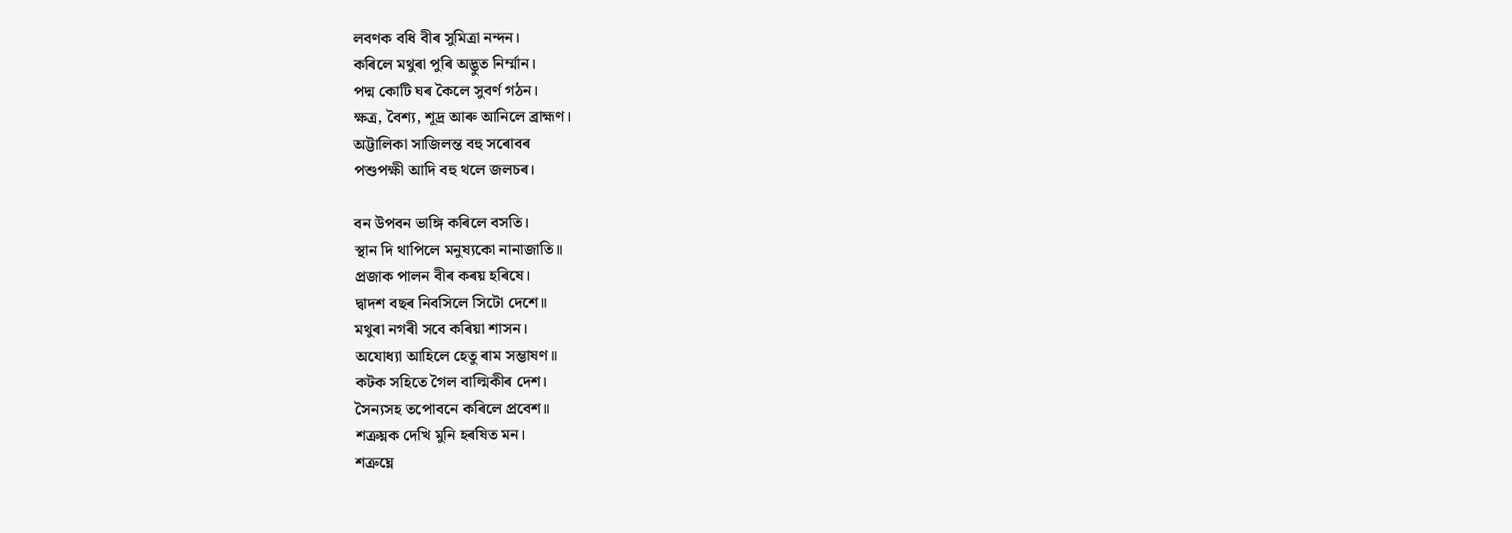লবণক বধি বীৰ সুমিত্ৰা নন্দন।
কৰিলে মথুৰা পুৰি অদ্ভুত নিৰ্ম্মান।
পদ্ম কোটি ঘৰ কৈলে সুবৰ্ণ গঠন।
ক্ষত্ৰ, বৈশ্য, শূদ্ৰ আৰু আনিলে ব্ৰাহ্মণ।
অট্টালিকা সাজিলন্ত বহু সৰোবৰ
পশুপক্ষী আদি বহু থলে জলচৰ।

বন উপবন ভাঙ্গি কৰিলে বসতি।
স্থান দি থাপিলে মনুষ্যকো নানাজাতি॥
প্ৰজাক পালন বীৰ কৰয় হৰিষে।
দ্বাদশ বছৰ নিবসিলে সিটো দেশে॥
মথুৰা নগৰী সবে কৰিয়া শাসন।
অযোধ্যা আহিলে হেতু ৰাম সম্ভাষণ॥
কটক সহিতে গৈল বাল্মিকীৰ দেশ।
সৈন্যসহ তপোবনে কৰিলে প্ৰবেশ॥
শত্ৰুঘ্নক দেখি মুনি হৰষিত মন।
শত্ৰুঘ্নে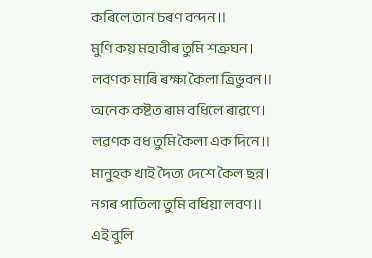কৰিলে তান চৰণ বন্দন॥
মুণি কয় মহাবীৰ তুমি শত্ৰুঘন।
লবণক মাৰি ৰক্ষা কৈলা ত্ৰিভুবন॥
অনেক কষ্টত ৰাম বধিলে ৰাৱণে।
লৱণক বধ তুমি কৈলা এক দিনে॥
মানুহক খাই দৈত্য দেশে কৈল ছন্ন।
নগৰ পাতিলা তুমি বধিয়া লবণ॥
এই বুলি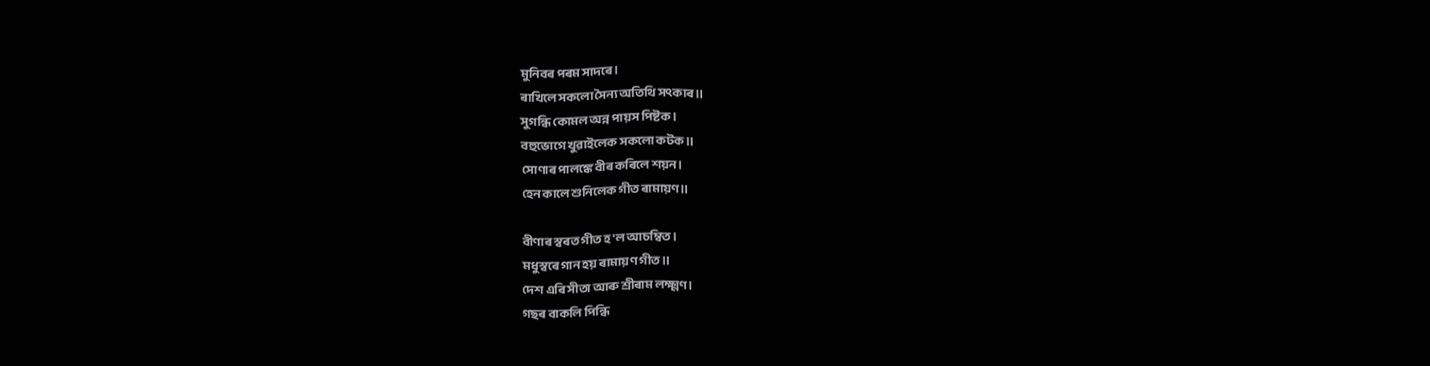মুনিবৰ পৰম সাদৰে।
ৰাখিলে সকলো সৈন্য অতিথি সৎকাৰ॥
সুগন্ধি কোমল অন্ন পায়স পিষ্টক।
বহুভোগে খুৱাইলেক সকলো কটক॥
সোণাৰ পালঙ্কে বীৰ কৰিলে শয়ন।
হেন কালে শুনিলেক গীত ৰামায়ণ॥

বীণাৰ স্বৰত গীত হ'ল আচম্বিত।
মধুস্বৰে গান হয় ৰামায়ণ গীত॥
দেশ এৰি সীতা আৰু শ্ৰীৰাম লক্ষ্মণ।
গছৰ বাকলি পিন্ধি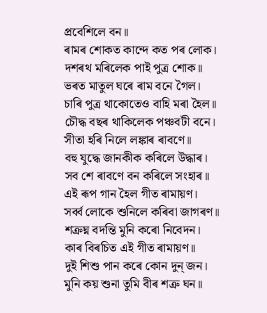প্ৰবেশিলে বন॥
ৰামৰ শোকত কান্দে কত পৰ লোক।
দশৰথ মৰিলেক পাই পুত্ৰ শোক॥
ভৰত মাতুল ঘৰে ৰাম বনে গৈল।
চাৰি পুত্ৰ থাকোতেও বাহি মৰা হৈল॥
চৌদ্ধ বছৰ থাকিলেক পঞ্চবটী বনে।
সীতা হৰি নিলে লঙ্কাৰ ৰাবণে॥
বহু যুদ্ধে জানকীক কৰিলে উদ্ধাৰ।
সব শে ৰাবণে বন কৰিলে সংহাৰ॥
এই ৰূপ গান হৈল গীত ৰামায়ণ।
সৰ্ব্ব লোকে শুনিলে কৰিবা জাগৰণ॥
শক্ৰঘ্ন বদন্তি মুনি কৰো নিবেদন।
কাৰ বিৰচিত এই গীত ৰামায়ণ॥
দুই শিশু পান কৰে কোন দুন্ জন।
মুনি কয় শুনা তুমি বীৰ শত্ৰু ঘন॥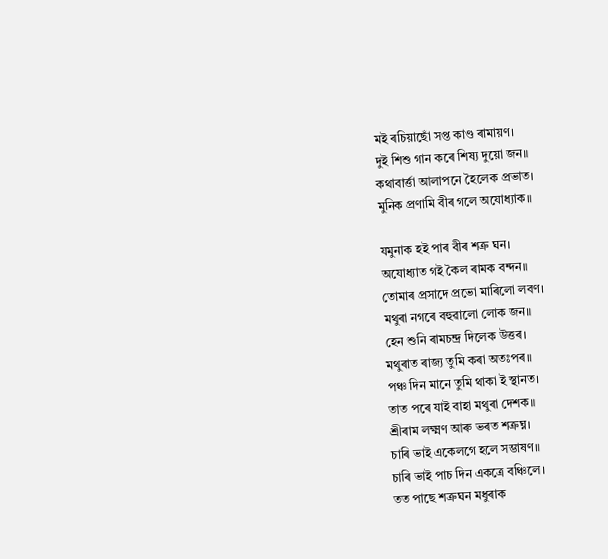মই ৰচিয়াছোঁ সপ্ত কাণ্ড ৰামায়ণ।
দুই শিশু গান কৰে শিষ্য দুয়ো জন॥
কথাবাৰ্ত্তা আলাপনে হৈলেক প্ৰভাত।
মুনিক প্ৰণামি বীৰ গলে অযোধ্যাক॥

যমুনাক হই পাৰ বীৰ শত্ৰু ঘন।
অযোধ্যাত গই কৈল ৰামক বন্দন॥
তোমাৰ প্ৰসাদে প্ৰভো মাৰিলো লবণ।
মথুৰা নগৰে বহুৱালো লোক জন॥
হেন শুনি ৰামচন্দ্ৰ দিলেক উত্তৰ।
মথুৰাত ৰাজ্য তুমি কৰা অতঃপৰ॥
পঞ্চ দিন মানে তুমি থাকা ই স্থানত।
তাত পৰে যাই বাহা মথুৰা দেশক॥
শ্ৰীৰাম লক্ষ্মণ আৰু ভৰত শত্ৰুঘ্ন।
চাৰি ভাই একেলগে হলে সম্ভাষণ॥
চাৰি ভাই পাচ দিন একত্ৰে বঞ্চিলে।
তত পাছে শত্ৰুঘন মধুৰাক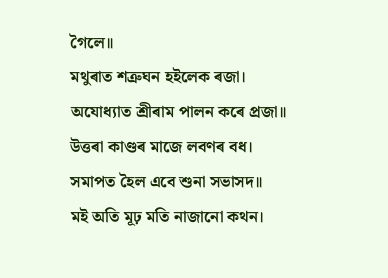গৈলে॥
মথুৰাত শত্ৰুঘন হইলেক ৰজা।
অযোধ্যাত শ্ৰীৰাম পালন কৰে প্ৰজা॥
উত্তৰা কাণ্ডৰ মাজে লবণৰ বধ।
সমাপত হৈল এবে শুনা সভাসদ॥
মই অতি মূঢ় মতি নাজানো কথন।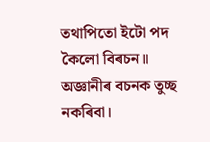তথাপিতো ইটো পদ কৈলো বিৰচন॥
অজ্ঞানীৰ বচনক তুচ্ছ নকৰিবা।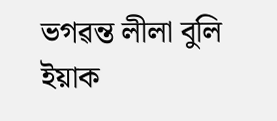ভগৱন্ত লীলা বুলি ইয়াক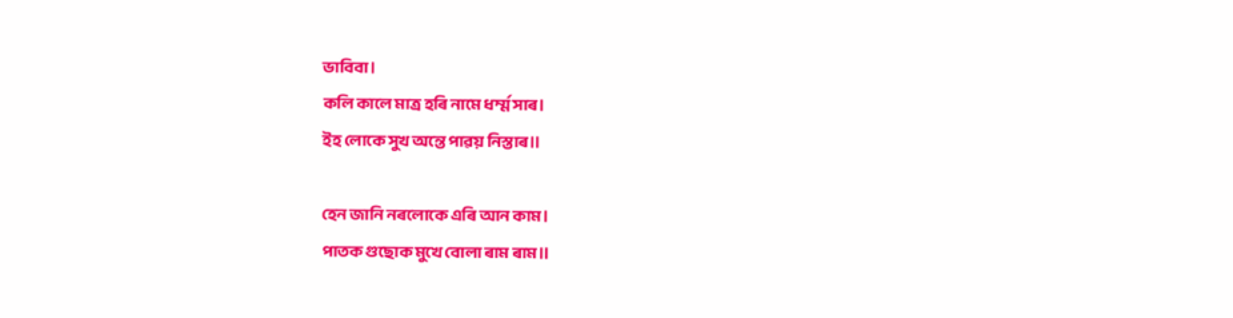ভাবিবা।
কলি কালে মাত্ৰ হৰি নামে ধৰ্ম্ম সাৰ।
ইহ লোকে সুখ অন্তে পাৱয় নিস্তাৰ॥

হেন জানি নৰলোকে এৰি আন কাম।
পাতক গুছোক মুখে বোলা ৰাম ৰাম॥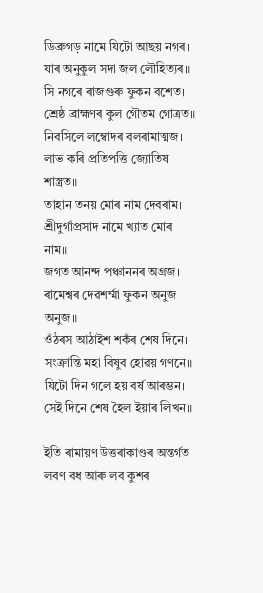ডিব্ৰুগড় নামে যিটো আছয় নগৰ।
যাৰ অনুকুল সদা জল লৌহিত্যৰ॥
সি নগৰে ৰাজগুৰু ফুকন বশেত।
শ্ৰেষ্ঠ ব্ৰাহ্মণৰ কুল গৌতম গোত্ৰত॥
নিবসিলে লম্বোদৰ বলৰামাত্মজ।
লাভ কৰি প্ৰতিপত্তি জ্যোতিষ শাস্ত্ৰত॥
তাহান তনয় মোৰ নাম দেবৰাম।
শ্ৰীদুৰ্গাপ্ৰসাদ নামে খ্যাত মোৰ নাম॥
জগত আনন্দ পঞ্চাননৰ অগ্ৰজ।
ৰামেশ্বৰ দেৱশৰ্ম্মা ফুকন অনুজ অনুজ॥
ওঁঠৰস আঠাইশ শকঁৰ শেষ দিনে।
সংক্ৰান্তি মহা বিষুব হোৱয় গণনে॥
যিটো দিন গলে হয় বৰ্ষ আৰম্ভন।
সেই দিনে শেষ হৈল ইয়াৰ লিখন॥

ইতি ৰামায়ণ উত্তৰাকাণ্ডৰ অন্তৰ্গত
লবণ বধ আৰু লব কুশৰ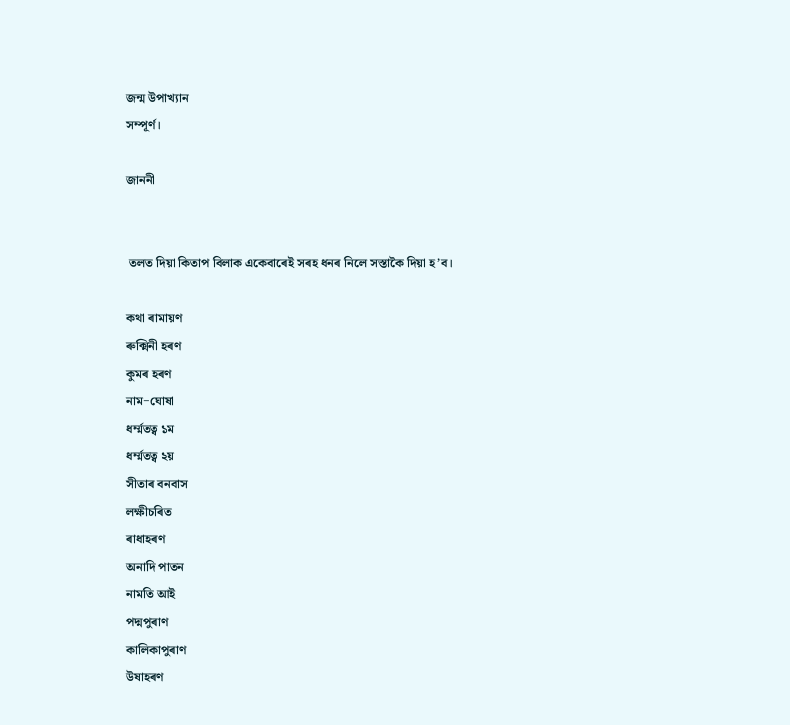জন্ম উপাখ্যান
সম্পূৰ্ণ।

জাননী


 তলত দিয়া কিতাপ বিলাক একেবাৰেই সৰহ ধনৰ নিলে সস্তাকৈ দিয়া হ’ব।

কথা ৰামায়ণ
ৰুক্মিনী হৰণ
কুমৰ হৰণ
নাম−ঘোষা
ধৰ্ম্মতত্ব ১ম
ধৰ্ম্মতত্ব ২য়
সীতাৰ বনবাস
লক্ষীচৰিত
ৰাধাহৰণ
অনাদি পাতন
নামতি আই
পদ্মপুৰাণ
কালিকাপুৰাণ
উষাহৰণ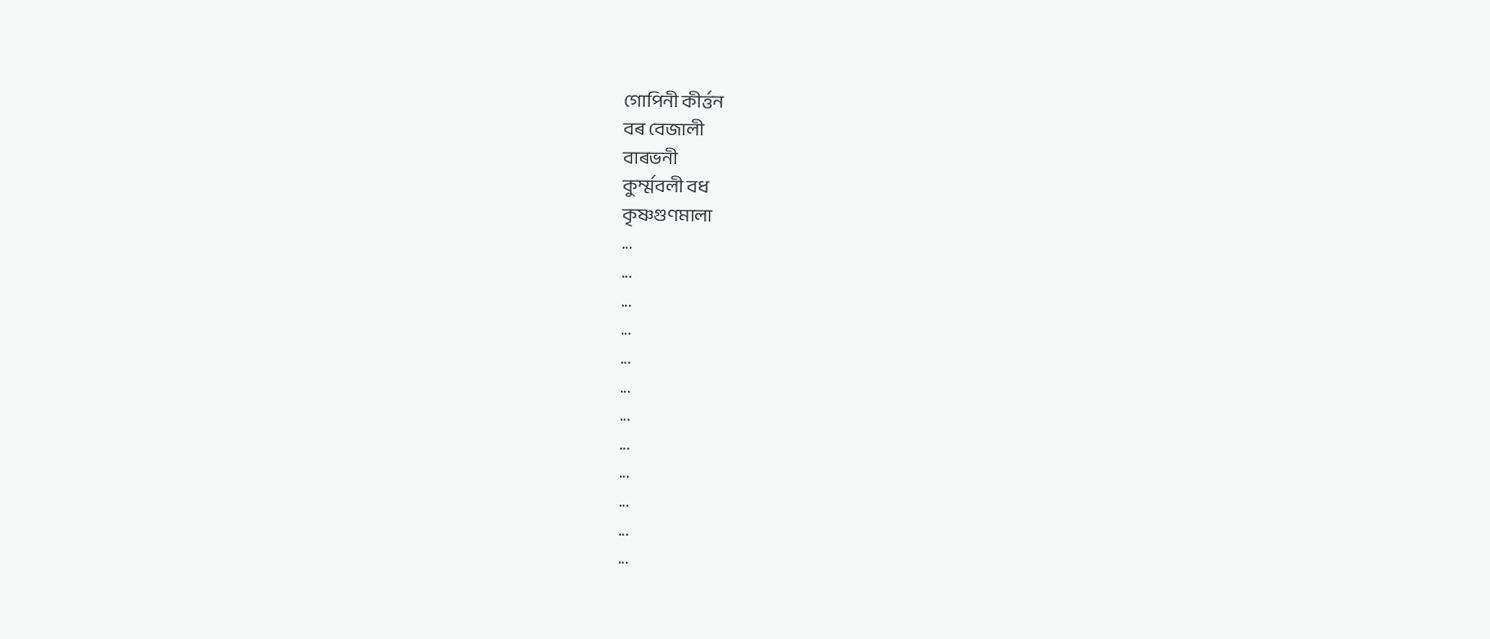গোপিনী কীৰ্ত্তন
বৰ বেজালী
বাৰভনী
কুৰ্ম্মবলী বধ
কৃষ্ণগুণমালা
...
...
...
...
...
...
...
...
...
...
...
...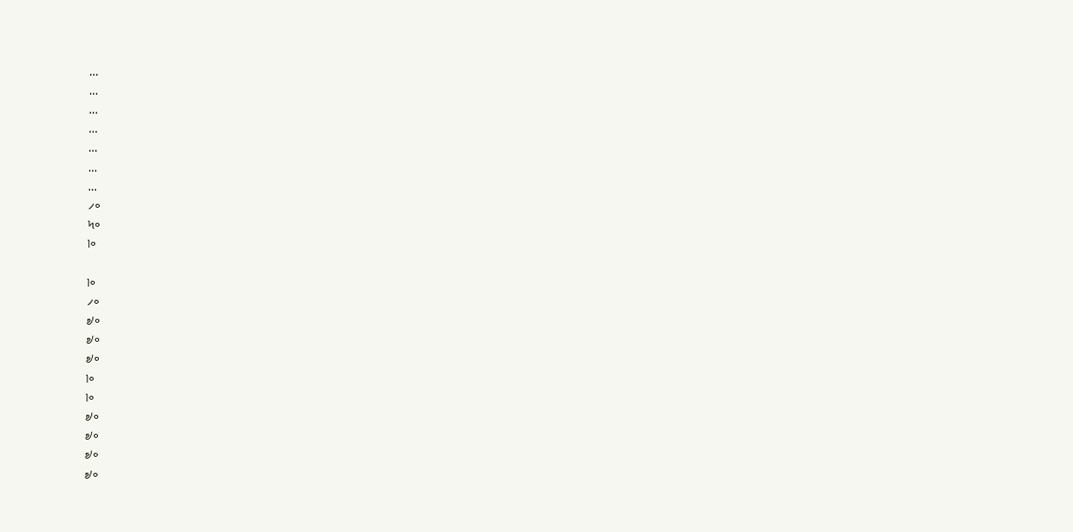...
...
...
...
...
...
...
৴৹
৸৹
৷৹

৷৹
৴৹
৶৹
৶৹
৶৹
৷৹
৷৹
৶৹
৶৹
৶৹
৶৹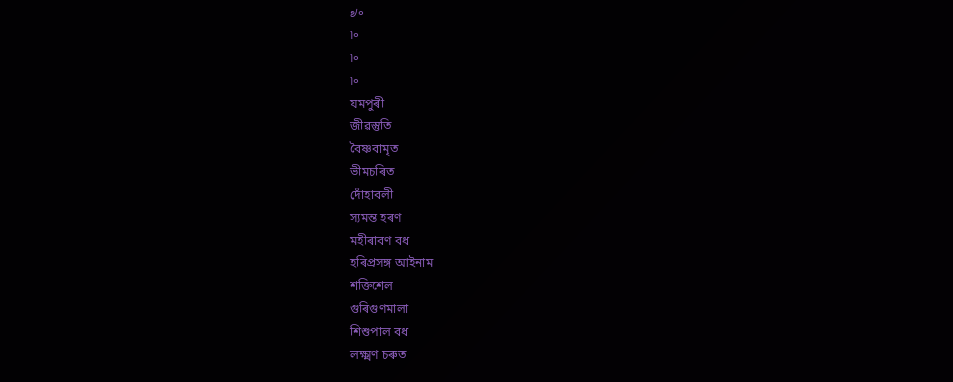৶৹
৷৹
৷৹
৷৹
যমপুৰী
জীৱস্তুতি
বৈষ্ণবামৃত
ভীমচৰিত
দোঁহাবলী
স্যমন্ত হৰণ
মহীৰাবণ বধ
হৰিপ্ৰসঙ্গ আইনাম
শক্তিশেল
গুৰিগুণমালা
শিশুপাল বধ
লক্ষ্মণ চৰুত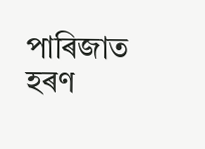পাৰিজাত হৰণ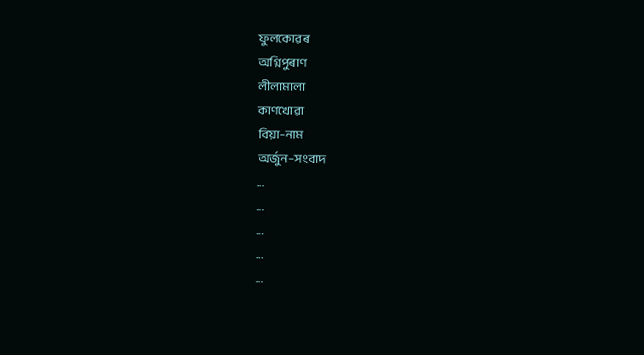ফুলকোৱৰ
অগ্নিপুৰাণ
লীলামালা
কাণখোৱা
বিয়া−নাম
অৰ্জুন−সংবাদ
...
...
...
...
...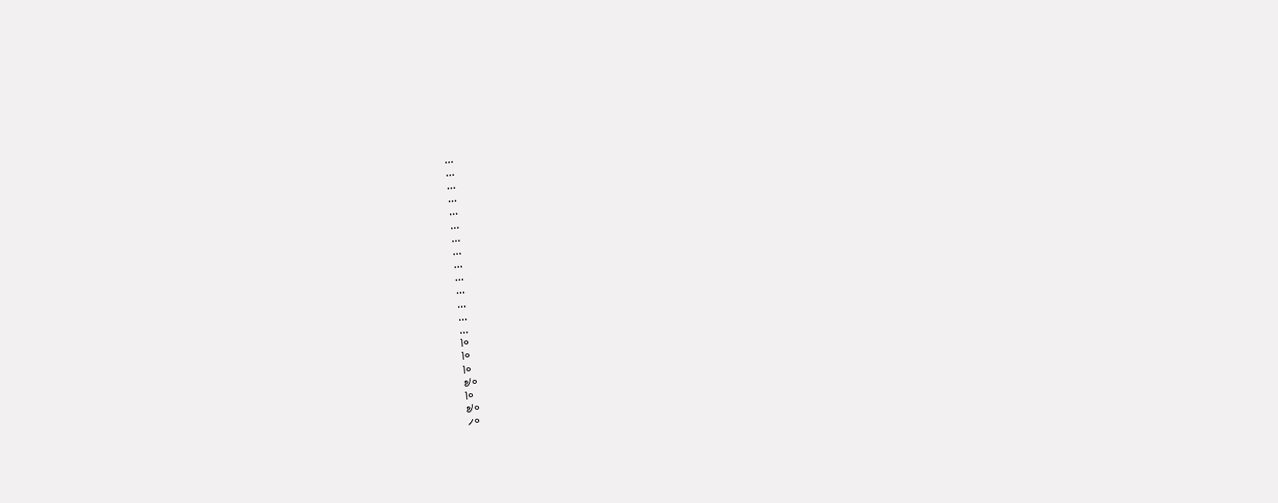...
...
...
...
...
...
...
...
...
...
...
...
...
...
৷৹
৷৹
৷৹
৶৹
৷৹
৶৹
৴৹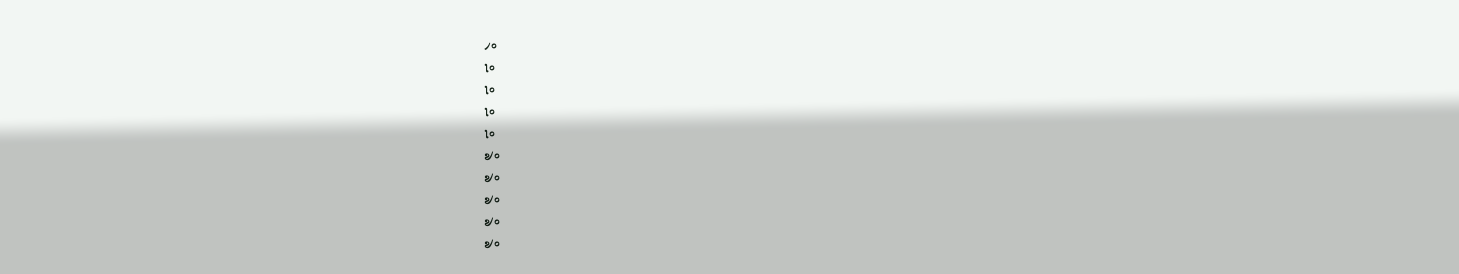৴৹
৷৹
৷৹
৷৹
৷৹
৶৹
৶৹
৶৹
৶৹
৶৹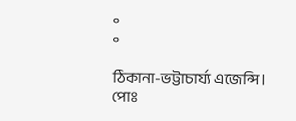৹
৹

ঠিকানা-ভট্টাচাৰ্য্য এজেন্সি।
পোঃ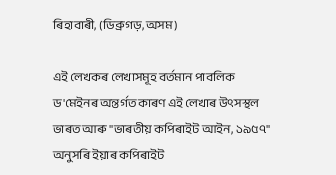ৰিহাবাৰী, (ডিব্ৰুগড়, অসম)

এই লেখকৰ লেখাসমূহ বৰ্তমান পাবলিক ড'মেইনৰ অন্তৰ্গত কাৰণ এই লেখাৰ উৎসস্থল ভাৰত আৰু "ভাৰতীয় কপিৰাইট আইন, ১৯৫৭" অনুসৰি ইয়াৰ কপিৰাইট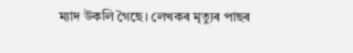ম্যাদ উকলি গৈছে। লেখকৰ মৃত্যুৰ পাছৰ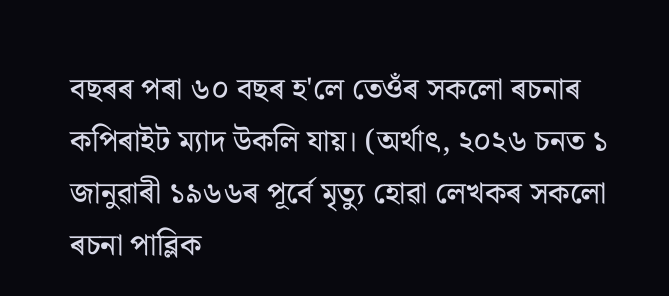বছৰৰ পৰা ৬০ বছৰ হ'লে তেওঁৰ সকলো ৰচনাৰ কপিৰাইট ম্যাদ উকলি যায়। (অৰ্থাৎ, ২০২৬ চনত ১ জানুৱাৰী ১৯৬৬ৰ পূৰ্বে মৃত্যু হোৱা লেখকৰ সকলো ৰচনা পাব্লিক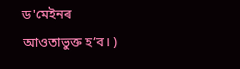ড'মেইনৰ আওতাভুক্ত হ’ব। )